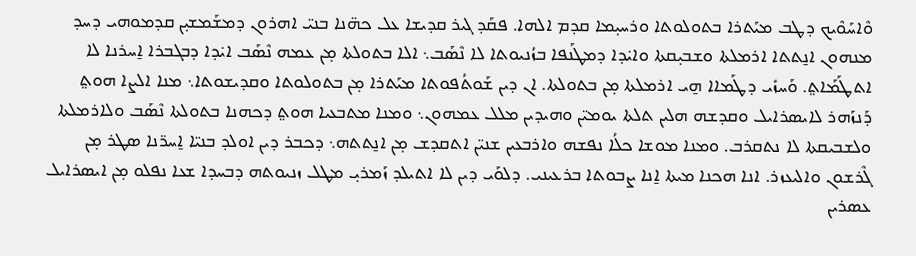ܘܶܐܚܰܘܶܝܟ ܕܛܒ ܡܝܰܬܪܐ ܒܬܘܠܘܬܐ ܘܪܚܝ̣ܡܐ ܩܕܡ ܐܠܗܐ. ܦܩܰܕ ܓܝܪ ܩܕܝܫܐ ܥܠ ܟܗ̈ܢܐ ܒܢܝ̈ ܐܗܪܘܢ ܕܡܫܰܡܫܝ̣ܢ ܩܕܡܘܗܝ ܕܚܕ ܡܢܗܘܢ ܐܢ̱ܬܬܐ ܐܪܡܠܬܐ ܘܫܒܝ̣ܩܬܐ ܘܐܝ̇ܕܐ ܕܡܛܰܢܦܐ ܒܙܳܢܝܘܬܐ ܠܐ ܢܶܣܰܒ܆ ܐܠܐ ܒܬܘܠܬܐ ܡ̣ܢ ܥܡܗ ܢܶܣܰܒ ܐܝ̇ܕܐ ܕܒܓܒܪܐ ܐ̱ܚܪܢܐ ܠܐ ܐܬܛܰܡܰܐܬ݀. ܘܰܚܙܺܝ ܕܛܰܡܐܐ ܗ̱ܝ ܐܪܡܠܬܐ ܡ̣ܢ ܒܬܘܠܬܐ. ܐܢ ܕܝܢ ܫܰܘܬܳܦܘܬܐ ܡܝܰܬܪܐ ܡ̣ܢ ܒܬܘܠܘܬܐ ܘܩܕܝܫܘܬܐ܆ ܡܢܐ ܐܠܨܐ ܗܘܬ݀ ܕܰܢܙܰܗܪ ܠܐܝܣܪܐܝܠ ܘܩܕܫܗ ܗܠܝܢ ܬܠܬܐ ܝܘܡܝ̈ܢ ܘܗܝܕܝܢ ܡܠܠ ܥܡܗܘܢ܆ ܘܡܢܐ ܡܬܒܥܝܐ ܗܘܬ݀ ܕܟܗܢܐ ܒܬܘܠܬܐ ܢܶܣܰܒ ܘܠܐܪܡܠܬܐ ܘܠܫܒܝܩܬܐ ܠܐ ܢܬܩܪܒ. ܘܡܢܐ ܡܘܫܐ ܟܠܳܐ ܢܦܫܗ ܘܐܪܒܥܝܢ ܫܢܝ̈ܢ ܐܬܩܕܫ ܡ̣ܢ ܐܢ̱ܬܬܗ܆ ܕܟܒܪ ܕܝܢ ܐܘܠܕ ܒܢܝ̈ܐ ܐ̱ܚܪ̈ܢܐ ܣܛܪ ܡ̣ܢ ܓܶܪܫܘܢ ܘܐܠܝܥܙܪ. ܐܢܐ ܗܟܢܐ ܡܝܬܐ ܐ̱ܢܐ ܨܒܘܬܐ ܒܪܥܝܢܝ. ܕܠܘܰܝ ܕܝܢ ܠܐ ܐܬܝܠܕ ܙܰܡܪܝ̣ ܡܛܠ ܙܢܝܘܬܗ ܕܒܚܕܐ ܫܥܐ ܢܦܠܘ ܡ̣ܢ ܐܝܣܪܐܝܠ ܥܣܪܝܢ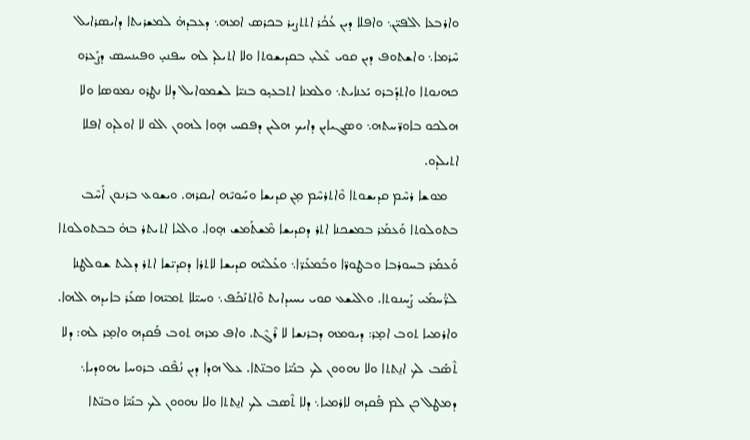ܘܐܪܒܥܐ ܐܠܦܝ̈ܢ܆ ܘܐܦܠܐ ܕܝܢ ܥܳܟܳܪ ܐܬܬܨܝܪ ܒܟܪܣ ܐܡܗ܆ ܕܥܒܕܗ̇ ܠܡܫܪܝܬܐ ܕܐܝܣܪܐܝܠ ܚܶܪܡܐ܆ ܘܐܫܬܘܦ ܕܝܢ ܩܘܝ ܥܶܠܝ̣ ܒܩܕܝܫܘܬܐ ܘܠܐ ܐܬܝܠܕ ܠܗ ܚܦܢܝ̣ ܘܦܝܢܚܣ ܕܨܰܥܪܘ ܟܗܢܘܬܐ ܘܐܬܕܰܒܪܘ ܝܰܥܢܐܝܬ܆ ܘܠܡܢܐ ܐܬܒܥܝ̣ܘ ܒܢܝ̈ܐ ܠܫܡܘܐܝܠ ܕܠܐ ܢܛܪܘ ܢܡܘܣܐ ܘܠܐ ܗܠܟܘ ܒܐܘܪ̈ܚܬܗ܆ ܘܣܓܝܐܝܢ ܕܐܝܟ ܗܠܝܢ ܕܦܩܚ ܗ̣ܘܐ ܠܗܘܢ ܐܠܘ ܠܐ ܐܘܠܕܘ ܐܦܠܐ ܐܬܝܠܕܘ.
   ܡܘܫܐ ܪܚܶܡ ܩܕܝܫܘܬܐ ܘܶܐܬܪܚܶܡ ܡ̣ܢ ܩܕܝܫܐ ܘܚܰܘܝܶܗ ܐܝܩܪܗ. ܘܝܫܘܥ ܒܪܢܘܢ ܐܰܚܶܒ ܒܬܘܠܘܬܐ ܘܰܥܡܰܪ ܒܡܫܟܢܐ ܐܬܪ ܕܩܕܝܫܐ ܡܶܫܬܰܡܫ ܗ̣ܘܐ. ܘܐܠܝܐ ܐܬܝܬܪ ܒܗ̇ ܒܒܬܘܠܘܬܐ ܘܰܥܡܰܪ ܒܚܘܪܒܐ ܘܒܛܘܪ̈ܐ ܘܒܰܡܥܰܪ̈ܐ܆ ܘܥܰܠܝܶܗ ܩܕܝܫܐ ܠܐܬܪܐ ܕܩܕܝ̈ܫܐ ܐܬܪ ܕܠܝܬ ܫܘܠܛܢܐ ܠܪ̈ܳܚܡܰܝ ܨܰܚܢܘܬܐ. ܘܐܠܝܫܥ ܩܘܝ ܝܚܝܕܐܝܬ ܘܶܐܬܢܰܟܰܦ܆ ܘܚܝ̈ܠܐ ܬܡܝ̈ܗܐ ܣܥܰܪ ܒܐܝܕܗ ܐܠܗܐ. ܘܐܪܡܝܐ ܬܘܒ ܐܡ̣ܪ: ܕܝܘܡܗ ܕܒܪܢܫܐ ܠܐ ܪܶܓܶܬ. ܘܐܦ ܡܪܗ ܬܘܒ ܦܰܩܕܗ ܘܐܡ̣ܪ ܠܗ: ܕܠܐ ܬܶܣܰܒ ܠܟ ܐܢ̱ܬܬܐ ܘܠܐ ܢܗܘܘܢ ܠܟ ܒܢܰܝ̈ܐ ܘܒܢ̈ܬܐ. ܥܠ ܗܕܐ ܕܝܢ ܢܳܦܶܩ ܒܪܘܚܐ ܝܗܘܕܝܐ܆ ܕܡܛܠ ܟܢ ܠܡ ܦܰܩܕܗ ܠܐܪܡܝܐ܆ ܕܠܐ ܬܶܣܒ ܠܟ ܐܢ̱ܬܬܐ ܘܠܐ ܢܗܘܘܢ ܠܟ ܒܢܰܝ̈ܐ ܘܒܢ̈ܬܐ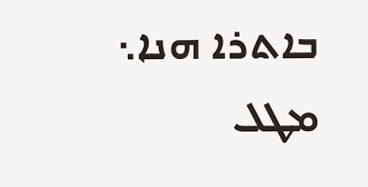ܒܐܬܪܐ ܗܢܐ܆ ܡܛܠ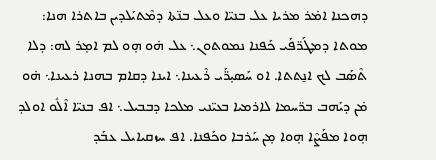ܕܗܟܢܐ ܐܡ̇ܪ ܡܪܝܐ ܥܠ ܒܢܝ̈ܐ ܘܥܠ ܒܢ̈ܬܐ ܕܡܶܬܝܰܠܕܝܢ ܒܐܬܪܐ ܗܢܐ: ܡܘܬܐ ܕܡܛܰܪ̈ܦܰܝ ܟܰܦܢܐ ܢܡܘܬܘܢ܆ ܥܠ ܗ̇ܘ ܗ̣ܘ ܠܡ ܐܡ̣ܪ ܠܗ: ܕܠܐ ܬܶܣܰܒ ܠܟ ܐܢ̱ܬܬܐ. ܐܘ ܚܰܣܝ̣ܪ̈ܰܝ ܪܶܥܝܢܐ܆ ܐܝܢܐ ܕܩܐܡ ܒܗܢܐ ܪܥܝܢܐ܆ ܗ̇ܘ ܡ̇ܢ ܕܝܰܗܒ ܒܪ̈ܚܡܐ ܠܐܪܡܝܐ ܒܥܝ̈ܢܝ ܡܠܟܐ ܕܒܒܝܠ܆ ܐܦ ܒܢܝ̈ܐ ܐܶܠܽܘ ܐܘܠܕ ܗ̣ܘܐ ܡܦܰܨܶܐ ܗ̣ܘܐ ܡ̣ܢ ܚܰܪܒܐ ܘܟܰܦܢܐ. ܐܦ ܚܙܩܝܐܝܠ ܥܒܰܕ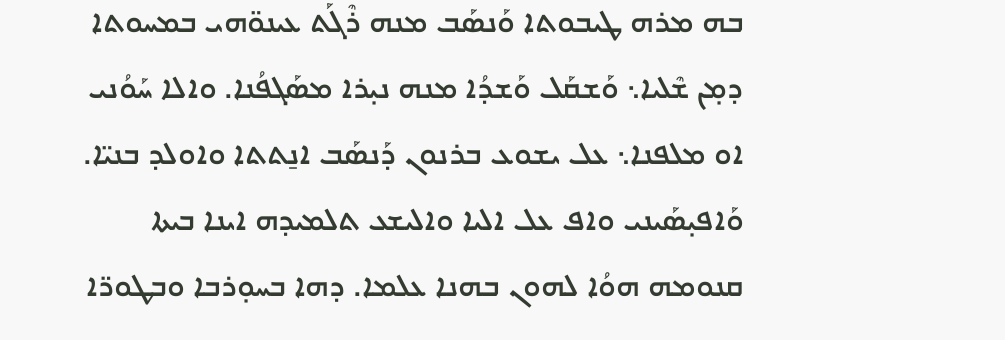ܒܗ ܡܪܗ ܛܝܒܘܬܐ ܘܰܢܣܰܒ ܡܢܗ ܪܶܓܰܬ ܥܝܢܘ̈ܗܝ ܒܡܚܘܬܐ ܕܡ̣ܢ ܫܶܠܝܐ܆ ܘܰܫܩܰܠ ܘܰܫܕܳܐ ܡܢܗ ܢܝ̣ܪܐ ܡܣܰܓܦܳܢܐ. ܘܐܠܐ ܚܰܘܳܢܝ ܐܘ ܡܠܦܢܐ܆ ܥܠ ܝܫܘܥ ܒܪܢܘܢ ܕܰܢܣܰܒ ܐܢ̱ܬܬܐ ܘܐܘܠܕ ܒܢܝ̈ܐ. ܘܰܐܦܝ̣ܣܰܝܢܝ ܘܐܦ ܥܠ ܐܠܝܐ ܘܐܠܝܫܥ ܬܠܡܝܕܗ ܐܝܢܐ ܒܝܬܐ ܩܢܘܡܗ ܗܘܳܐ ܠܗܘܢ ܒܗܢܐ ܥܠܡܐ. ܕܗܐ ܒܚܘ̣ܪܒܐ ܘܒܛܘܪ̈ܐ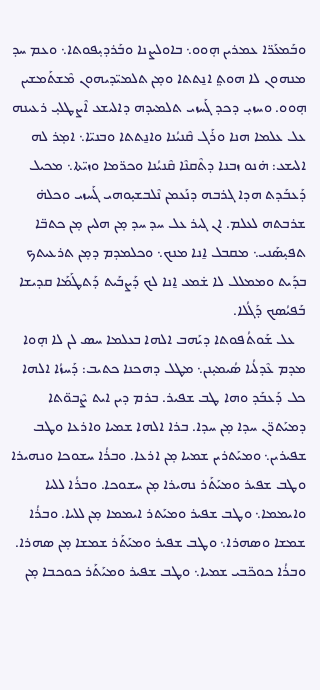ܘܒܰܡܥܰܪ̈ܐ ܥܡܪܝܢ ܗ̣ܘܘ܆ ܒܐܘܠܨܢܐ ܘܒܰܪܕܝ̣ܦܘܬܐ܆ ܘܥܡ ܚܕ ܡܢܗܘܢ ܠܐ ܗܘܬ݀ ܐܢ̱ܬܬܐ ܘܡ̣ܢ ܬܠܡܝ̈ܕܝܗܘܢ ܡܶܫܬܰܡܫܝܢ ܗ̣ܘܘ. ܘܚܙܝ̣ ܕܟܕ ܓܰܚܙܝ ܬܠܡܝܕܗ ܕܐܠܝܫܥ ܐܶܨܛܠܝ̣ ܪܥܝܢܗ ܥܠ ܥܠܡܐ ܗܢܐ ܘܪܰܓ ܩܶܢܝܳܢܐ ܘܐܢ̱ܬܬܐ ܘܒܢܝ̈ܐ܆ ܐܡ̣ܪ ܠܗ ܐܠܝܫܥ: ܗ̇ܢܘ ܙܒܢܐ ܕܬܶܩܢܶܐ ܩܶܢܝܳܢܐ ܘܟܪ̈ܡܐ ܘܙܝ̈ܬܐ܆ ܡܟܝܠ ܕܰܥܒܰܕܬ ܗܕܐ ܓܪܒܗ ܕܢܰܥܡܢ ܢܶܠܒܫܝ̣ܘܗܝ ܓܰܚܙܝ ܘܟܠܗ̇ ܫܪܒܬܗ ܠܥܠܡ. ܐܢ ܓܝܪ ܥܠ ܚܕ ܚܕ ܡ̣ܢ ܗܠܝܢ ܡ̣ܢ ܟܬܒ̈ܐ ܬܦܝ̣ܣܰܢܝ܆ ܡܩܒܠ ܐ̱ܢܐ ܡܢܟ܆ ܘܟܠܡܕܡ ܕܡ̣ܢ ܬܪܥܝܬܟ ܒܕܰܝܬ ܘܡܡܠܠ ܠܐ ܫ̇ܡܥ ܐ̱ܢܐ ܠܟ ܕܰܨܒܰܝܬ ܕܰܬܛܰܡܰܐ ܩܕܝܫܐ ܒܰܦܝܳܣܟ ܕܰܓܳܠܐ.
   ܥܠ ܫܰܘܬܳܦܘܬܐ ܕܝܰܗܒ ܐܠܗܐ ܒܥܠܡܐ ܚܣ ܠܢ ܠܐ ܗ̣ܘܐ ܡܕܡ ܥܶܕܠܳܝܐ ܣܳܝܡܝ̣ܢܢ܆ ܡܛܠ ܕܗܟܢܐ ܟܬܝܒ: ܕܰܚܙܳܐ ܐܠܗܐ ܟܠ ܕܰܥܒܰܕ ܘܗܐ ܛܒ ܫܦܝܪ. ܒܪܡ ܕܝܢ ܐܝܬ ܨܶܒܘ̈ܬܐ ܕܡܝܰܬܪ̈ܢ ܚܕܐ ܡ̣ܢ ܚܕܐ. ܒܪܐ ܐܠܗܐ ܫܡܝܐ ܘܐܪܥܐ ܘܛܒ ܫܦܝܪܝܢ܆ ܘܡܝܰܬܪܝܢ ܫܡܝܐ ܡ̣ܢ ܐܪܥܐ. ܘܒܪܳܐ ܚܫܘܟܐ ܘܢܗܝܪܐ ܘܛܒ ܫܦܝܪ ܘܡܝܰܬܰܪ ܢܗܝܪܐ ܡ̣ܢ ܚܫܘܟܐ. ܘܒܪܳܐ ܠܠܝܐ ܘܐܝܡܡܐ܆ ܘܛܒ ܫܦܝܪ ܘܡܝܰܬܪ ܐܝܡܡܐ ܡ̣ܢ ܠܠܝܐ. ܘܒܪܳܐ ܫܡܫܐ ܘܣܗܪܐ܆ ܘܛܒ ܫܦܝܪ ܘܡܝܰܬܰܪ ܫܡܫܐ ܡ̣ܢ ܣܗܪܐ. ܘܒܪܳܐ ܟܘܟ̈ܒܝ ܫܡܝܐ܆ ܘܛܒ ܫܦܝܪ ܘܡܝܰܬܰܪ ܟܘܟܒܐ ܡ̣ܢ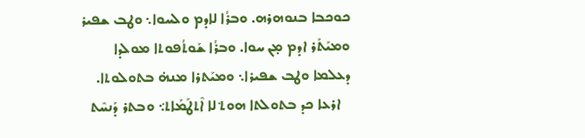ܟܘܟܒܐ ܒܢܘܗܪܗ. ܘܒܪܳܐ ܠܐܕܡ ܘܠܚܘܐ܆ ܘܛܒ ܫܦܝܪ ܘܡܝܰܬܰܪ ܐܕܡ ܡ̣ܢ ܚܘܐ. ܘܒܪܳܐ ܫܰܘܬܳܦܘܬܐ ܡܘܠܕܐ ܕܥܠܡܐ ܘܛܒ ܫܦܝܪܐ܆ ܘܡܝܰܬܪܐ ܡܢܗ̇ ܒܬܘܠܘܬܐ.
   ܐܪܥܐ ܟܕ ܒܬܘܠܬܐ ܗܘܬ݀ ܠܐ ܐܶܬܛܰܡܰܐܬ݀܆ ܘܒܬܪ ܕܰܢܚܶܬ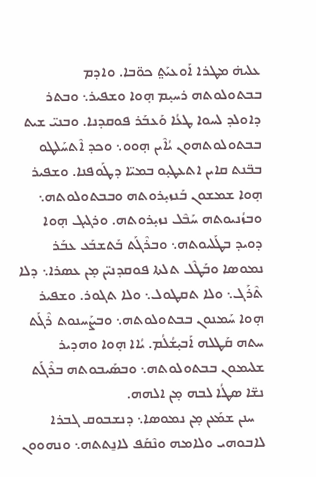ܥܠܝܗ̇ ܡܛܪܐ ܐܰܘܥܝܰܬ݀ ܟܘ̈ܒܐ. ܘܐܕܡ ܒܒܬܘܠܘܬܗ ܪܚܝ̣ܡ ܗ̣ܘܐ ܘܫܦܝܪ܆ ܘܒܬܪ ܕܐܘܠܕ ܠܚܘܐ ܛܥܳܐ ܘܰܥܒܰܪ ܦܘܩܕܢܐ. ܘܒܢܝ̈ ܫܝܬ ܒܒܬܘܠܘܬܗܘܢ ܝܳܐܶܝܢ ܗ̣ܘܘ܆ ܘܟܕ ܐܶܬܚܰܠܛܘ ܒܒ̈ܢܬ ܩܐܝܢ ܐܬܥܛܝ̣ܘ ܒܡܝ̈ܐ ܕܛܰܘܦܢܐ. ܘܫܦܝܪ ܗ̣ܘܐ ܫܡܫܘܢ ܒܰܢܙܝ̣ܪܘܬܗ ܘܒܒܬܘܠܘܬܗ܆ ܘܒܙܳܢܝܘܬܗ ܚܰܒܶܠ ܢܙܝ̣ܪܘܬܗ. ܘܪܓܝܓ ܗ̣ܘܐ ܕܘܝܕ ܒܛܰܠܝܘܬܗ܆ ܘܒܪܶܓܰܬ ܒܰܬܫܒܰܥ ܥܒܰܪ ܢܡܘܣܐ ܘܒܰܛܶܠ ܬܠܬܐ ܦܘܩܕܢܝ̈ܢ ܡ̣ܢ ܥܣܪܐ܆ ܕܠܐ ܬܶܪܰܓ܆ ܘܠܐ ܬܩܛܘܠ܆ ܘܠܐ ܬܓܘܪ. ܘܫܦܝܪ ܗ̣ܘܐ ܚܰܡܢܘܢ ܒܒܬܘܠܘܬܗ܆ ܘܒܨܰܚܢܘܬ ܪܶܓܰܬ ܚܬܗ ܩܰܛܠܗ ܐܰܒܝ̣ܫܳܠܳܡ. ܝܳܐܐ ܗ̣ܘܐ ܘܗܕܝܪ ܫܠܝܡܘܢ ܒܒܬܘܠܘܬܗ܆ ܘܒܣܰܝܒܘܬܗ ܒܪܶܓܰܬ ܢܫ̈ܐ ܣܛܳܐ ܠܒܗ ܡ̣ܢ ܐܠܗܗ.
   ܚܢܢ ܫܡܰܥܢ ܡ̣ܢ ܢܡܘܣܐ܆ ܕܢܫܒܘܩ ܓܒܪܐ ܠܐܒܘܗܝ ܘܠܐܡܗ ܘܢܶܩܰܦ ܠܐܢ̱ܬܬܗ܆ ܘܢܗܘܘܢ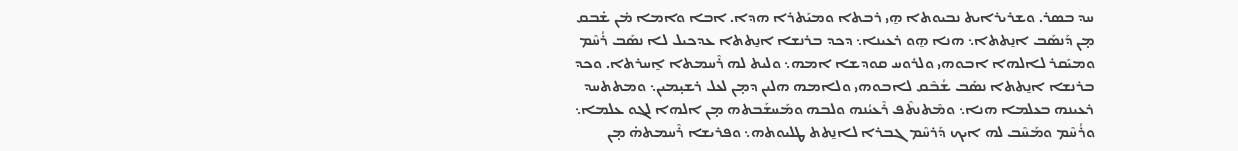ܚܕ ܒܣܪ. ܘܫܪܝܪܐܝܬ ܢܒܝܘܬܐ ܗ̱ܝ ܪܒܬܐ ܘܡܝܰܬܪܐ ܗܕܐ. ܐܒܐ ܘܐܡܐ ܡ̇ܢ ܫ̇ܒܩ ܡ̣ܢ ܕܰܢܣܰܒ ܐܢ̱ܬܬܐ܆ ܗܢܐ ܗ̱ܘ ܪܥܝܢܐ܆ ܕܟܕ ܒܪܢܫܐ ܐܢ̱ܬܬܐ ܥܕܟܝܠ ܠܐ ܢܣܰܒ ܪܳܚܶܡ ܘܡܝܰܩܪ ܠܐܠܗܐ ܐܒܘܗܝ ܘܠܪܘܚ ܩܘܕܫܐ ܐܡܗ܆ ܘܠܝܬ ܠܗ ܪܶܚܡܬܐ ܐ̱ܚܪܬܐ. ܘܟܕ ܒܪܢܫܐ ܐܢ̱ܬܬܐ ܢܣܰܒ ܫܳܒܶܩ ܠܐܒܘܗܝ ܘܠܐܡܗ ܗܠܝܢ ܕܡ̣ܢ ܠܥܠ ܪܫܝ̣ܡܝܢ܆ ܘܡܬܬܚܕ ܪܥܝܢܗ ܒܥܠܡܐ ܗܢܐ܆ ܘܡܶܬܢܬܶܦ ܪܶܥܝܳܢܗ ܘܠܒܗ ܘܡܰܚܫܰܒܬܗ ܡ̣ܢ ܐܠܗܐ ܠܓܘ ܥܠܡܐ܆ ܘܪܳܚܶܡ ܘܡܰܚܶܒ ܠܗ ܐܝܟ ܕܰܪܚܶܡ ܓܒܪܐ ܠܐܢ̱ܬܬ ܛܠܝܘܬܗ܆ ܘܦܪܝܫܐ ܪܶܚܡܬܗ̇ ܡ̣ܢ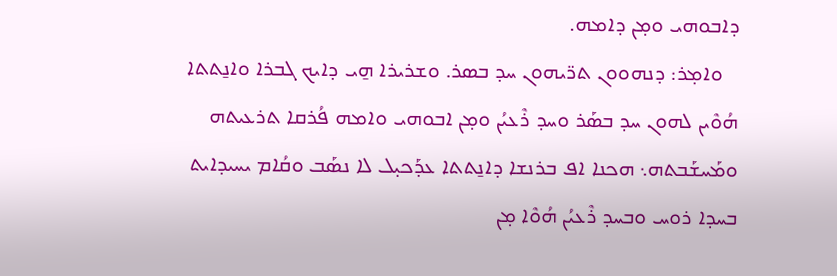ܕܐܒܘܗܝ ܘܡ̣ܢ ܕܐܡܗ.
   ܘܐܡ̣ܪ: ܕܢܗܘܘܢ ܬܪ̈ܝܗܘܢ ܚܕ ܒܣܪ. ܘܫܪܝܪܐ ܗ̱ܝ ܕܐܝܟ ܓܒܪܐ ܘܐܢ̱ܬܬܐ ܗܳܘܶܝܢ ܠܗܘܢ ܚܕ ܒܣܰܪ ܘܚܕ ܪܶܥܝܳܢ ܘܡ̣ܢ ܐܒܘܗܝ ܘܐܡܗ ܦܳܪܩܐ ܬܪܥܝܬܗ ܘܡܰܚܫܰܒܬܗ܆ ܗܟܢܐ ܐܦ ܒܪܢܫܐ ܕܐܢ̱ܬܬܐ ܥܕܰܟܝ̣ܠ ܠܐ ܢܣܰܒ ܘܩܳܐܡ ܝܚܝܕܐܝܬ ܒܚܕܐ ܪܘܚ ܘܒܚܕ ܪܶܥܝܳܢ ܗܳܘܶܐ ܡ̣ܢ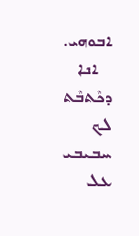ܐܒܘܗܝ.
   ܐܢܐ ܕܟܶܬܒܶܬ ܠܟ ܚܒܝܒܝ ܥܠ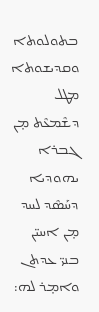ܒܬܘܠܘܬܐ ܘܩܕܝܫܘܬܐ ܡܛܠ ܕܫܶܡܥܶܬ ܡ̣ܢ ܓܒܪܐ ܝܗܘܕܝܐ ܕܚܰܣܶܕ ܠܚܕ ܡ̣ܢ ܐܚܝ̈ܢ ܒܢܝ̈ ܥܕܬܢ ܘܐܡ̣ܪ ܠܗ: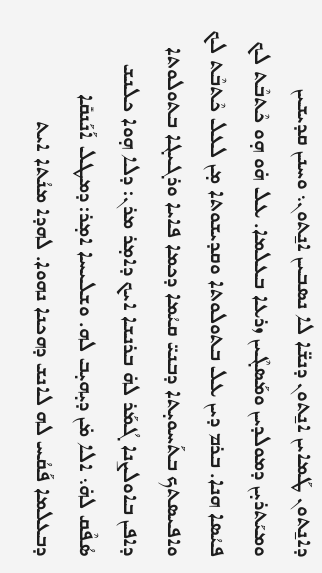ܕܐܢ̱ܬܘܢ ܛܰܡܐܝܢ ܐܢ̱ܬܘܢ ܕܢܫ̈ܐ ܠܐ ܢܣܒܝܢ ܐܢ̱ܬܘܢ܆ ܘܚܢܢ ܩܕܝܫܝܢ ܘܡܝܰܬܪܝ̣ܢ ܕܡܘܠܕܝܢ ܘܡܰܣܓܶܝܢ ܙܪܥܐ ܒܥܠܡܐ. ܥܠ ܗ̇ܘ ܗ̣ܘ ܟܶܬܒܶܬ ܠܟ ܦܝܳܣܐ ܗܢܐ. ܒܪܡ ܕܝܢ ܥܠ ܒܬܘܠܘܬܐ ܘܩܕܝܫܘܬܐ ܡ̣ܢ ܠܥܠ ܟܶܬܒܶܬ ܠܟ ܘܐܦܝܣܬܟ ܒܬܰܚܘܝ̣ܬܐ ܕܒܢܝ̈ ܩܝܳܡܐ ܕܟܡܐ ܦܐܝܐ ܘܪܓܝܓܐ ܒܬܘܠܘܬܐ ܕܐܦܢ ܒܐܘܠܨܢܐ ܓܳܡܰܪ ܠܗ̇ ܒܪܢܫܐ ܐܝܟ ܕܐܡ̣ܪ ܡܪܢ: ܕܠܐ ܗ̣ܘܐ ܟܠܢܫ ܣܳܦܶܩ ܠܗ̇܆ ܐܠܐ ܡ̇ܢ ܕܝ̣ܗܝ̣ܒ ܠܗ. ܘܫܠܝܚܐ ܐܡ̣ܪ: ܕܡܛܠ ܐܰܢܰܢܩܺܐ ܕܒܥܠܡܐ ܦܰܩܳܚ ܠܗ ܠܐܢܫ ܕܗܟܢܐ ܢܗܘܐ. ܠܗܕܐ ܡܢܳܬܐ ܐܝܬ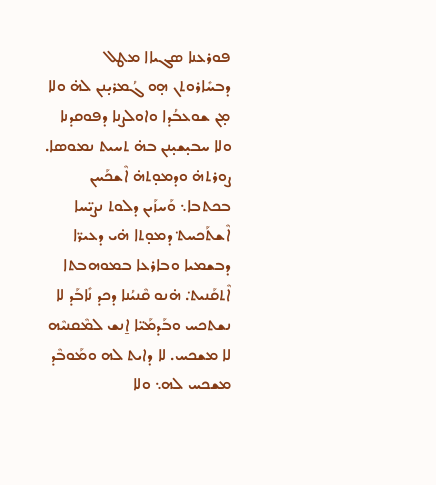ܦܘܪܥܢܐ ܣܓܝܐܐ ܡܛܠ ܕܒܚܺܐܪܘܬܢ ܗ̣ܘ ܓܳܡܪܝ̣ܢܢ ܠܗ̇ ܘܠܐ ܡ̣ܢ ܫܘܥܒܳܕܐ ܘܐܘܠܨܢܐ ܕܦܘܩܕܢܐ ܘܠܐ ܚܒܝ̣ܫܝ̣ܢܢ ܒܗ̇ ܬܚܝܬ ܢܡܘܣܐ. ܨܘܪܬܗ̇ ܘܕܡܘ̣ܬܗ̇ ܐܶܫܟܰܚܢ ܒܟܬܒܐ܆ ܘܰܚܙܰܝܢ ܕܠܘܬ ܢܨܝ̈ܚܐ ܐܶܫܬܰܟܚܬ݀ ܕܡܘ̣ܬܐ ܗ̇ܝ ܕܥܝܪ̈ܐ ܕܒܫܡܝܐ ܘܒܐܪܥܐ ܒܡܘܗܒܬܐ ܐܶܬܩܰܢܝܬ݀. ܗ̇ܢܘ ܩܶܢܝܳܢܐ ܕܟܕ ܢܺܐܒܰܕ ܠܐ ܢܫܬܟܚ ܘܒܰܕܡܰܝ̈ܐ ܐ̱ܢܫ ܠܡܶܩܢܝܶܗ ܠܐ ܡܫܟܚ. ܠܐ ܕܐܝܬ ܠܗ ܘܡܰܘܒܶܕ ܡܫܟܚ ܠܗ܆ ܘܠܐ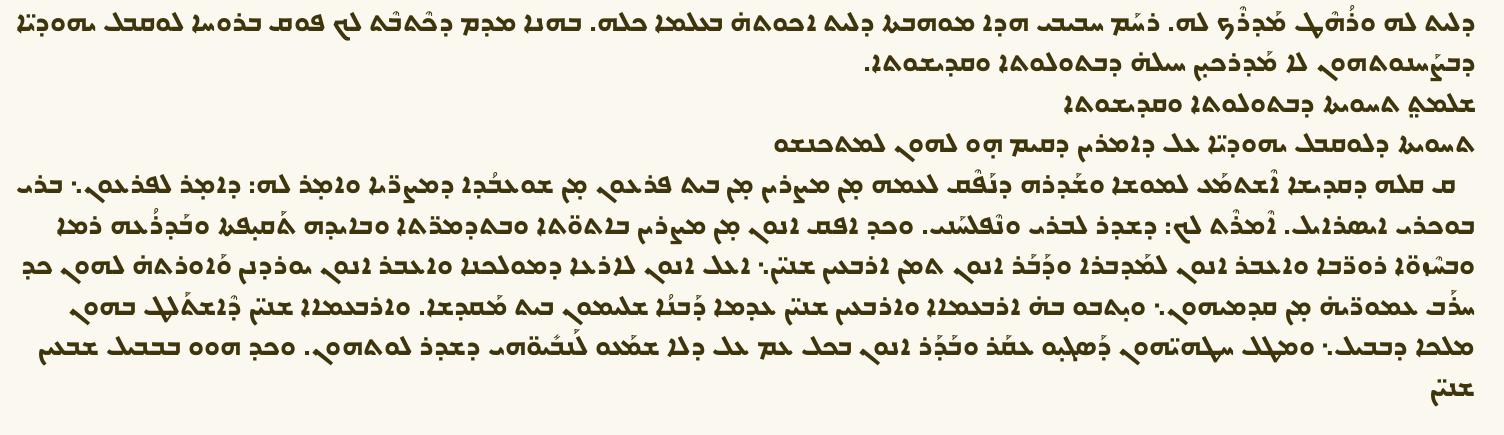ܕܠܝܬ ܠܗ ܘܪܳܗܶܛ ܡܰܕܪܶܟ ܠܗ. ܪܚܰܡ ܚܒܝܒܝ ܗܕܐ ܡܘܗܒܬܐ ܕܠܝܬ ܐܟܘܬܗ̇ ܒܥܠܡܐ ܟܠܗ. ܒܗܢܐ ܡܕܡ ܕܟܶܬܒܶܬ ܠܟ ܦܘܩ ܒܪܘܚܐ ܠܘܩܒܠ ܝܗܘܕܝ̈ܐ ܕܒܨܰܚܢܘܬܗܘܢ ܠܐ ܡܰܕܪܟܝ̣ܢ ܚܝܠܗ̇ ܕܒܬܘܠܘܬܐ ܘܩܕܝܫܘܬܐ.
ܫܠܡܬ݀ ܬܚܘܝܬܐ ܕܒܬܘܠܘܬܐ ܘܩܕܝܫܘܬܐ
ܬܚܘܝܬܐ ܕܠܘܩܒܠ ܝܗܘܕܝ̈ܐ ܥܠ ܕܐܡܪܝܢ ܕܩܝܡ ܗ̣ܘ ܠܗܘܢ ܠܡܬܟܢܫܘ
   ܩ ܩܠܗ ܕܩܕܝܫܐ ܐܶܫܬܡܰܥ ܠܡܘܫܐ ܘܫܰܕܪܗ ܕܢܰܦܶܩ ܠܥܡܗ ܡ̣ܢ ܡܨܪܝܢ ܡ̣ܢ ܒܝܬ ܦܪܥܘܢ ܡ̣ܢ ܫܘܥܒܳܕܐ ܕܡܨܪ̈ܝܐ ܘܐܡ̣ܪ ܠܗ: ܕܐܡ̣ܪ ܠܦܪܥܘܢ܆ ܒܪܝ ܒܘܟܪܝ ܐܝܣܪܐܝܠ. ܐܶܡܪܶܬ ܠܟ: ܕܫܕܪ ܠܒܪܝ ܘܢܶܦܠܚܰܢܝ. ܘܟܕ ܐܦܩ ܐܢܘܢ ܡ̣ܢ ܡܨܪܝܢ ܒܐܬܘ̈ܬܐ ܘܒܬܕܡܪ̈ܬܐ ܘܒܐܝܕܗ ܬܰܩܝ̣ܦܬܐ ܘܒܰܕܪܳܥܗ ܪܡܐ ܘܒܚܶܙܘ̈ܐ ܪܘܪ̈ܒܐ ܘܐܥܒܪ ܐܢܘܢ ܠܡܰܕܒܪܐ ܘܕܰܒܰܪ ܐܢܘܢ ܬܡܢ ܐܪܒܥܝܢ ܫܢܝ̈ܢ܆ ܐܥܠ ܐܢܘܢ ܠܐܪܥܐ ܕܡܘܠܟܢܐ ܘܐܥܒܪ ܐܢܘܢ ܝܘܪܕܢܢ ܘܰܐܘܪܬܗ̇ ܠܗܘܢ ܟܕ ܚܪܰܒ ܥܡܘܪ̈ܝܗ̇ ܡ̣ܢ ܩܕܡܝܗܘܢ܆ ܘܝ̣ܬܒܘ ܒܗ̇ ܐܪܒܥܡܐܐ ܘܐܪܒܥܝܢ ܫܢܝ̈ܢ ܥܕܡܐ ܕܰܒܢܳܐ ܫܠܝܡܘܢ ܒܝܬ ܡܰܩܕܫܐ. ܘܐܪܒܥܡܐܐ ܫܢܝ̈ܢ ܕܶܐܫܬܰܠܛ ܒܗܘܢ ܡܠܟܐ ܕܒܒܝܠ܆ ܘܡܛܠ ܚܛܗܝ̈ܗܘܢ ܕܰܣܓܝ̣ܘ ܥܩܰܪ ܘܒܰܕܰܪ ܐܢܘܢ ܒܟܠ ܥܡ ܥܠ ܕܠܐ ܫܡܰܥܘ ܠܰܢܒܺܝܘ̈ܗܝ ܕܫܕܪ ܠܘܬܗܘܢ. ܘܟܕ ܗܘܘ ܒܒܒܝܠ ܫܒܥܝܢ ܫܢܝ̈ܢ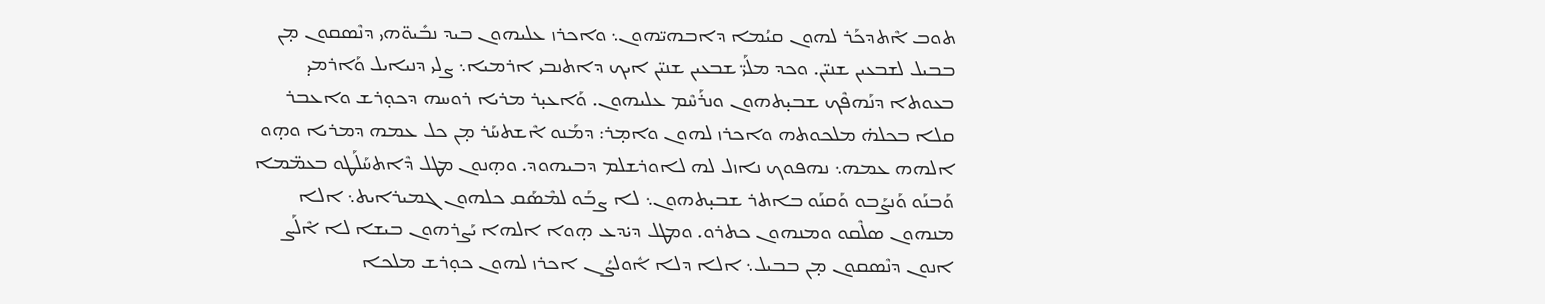ܬܘܒ ܐܶܬܕܟܰܪ ܠܗܘܢ ܩܝܳܡܐ ܕܐܒܗܝ̈ܗܘܢ܆ ܘܐܟܪܙ ܥܠܝܗܘܢ ܒܝܕ ܢܒܺܝܘ̈ܗܝ ܕܢܶܣܩܘܢ ܡ̣ܢ ܒܒܝܠ ܠܫܒܥܝܢ ܫܢܝ̈ܢ. ܘܟܕ ܡܠܰܝ̈ ܫܒܥܝܢ ܫܢܝ̈ܢ ܐܝܟ ܕܐܬܢܒܝ ܐܪܡܝܐ܆ ܨܠܝ ܕܢܝܐܝܠ ܘܰܐܪܡܝ̣ ܒܥܘܬܐ ܕܢܰܗܦܶܟ ܫܒܝ̣ܬܗܘܢ ܘܢܪܰܚܶܡ ܥܠܝܗܘܢ. ܘܰܐܥܝ̣ܪ ܡܪܝܐ ܪܘܚܗ ܕܟܘ̣ܪܫ ܘܐܥܒܪ ܩܠܐ ܒܟܠܗ̇ ܡܠܟܘܬܗ ܘܐܟܪܙ ܠܗܘܢ ܘܐܡ̣ܪ: ܕܡܰܢܘ ܐܶܫܬܚܰܪ ܡ̣ܢ ܟܠ ܥܡܗ ܕܡܪܝܐ ܘܗ̣ܘ ܐܠܗܗ ܥܡܗ܆ ܢܗܦܘܟ ܢܐܙܠ ܠܗ ܠܐܘܪܫܠܡ ܕܒܝܗܘܕ. ܘܗ̣ܢܘܢ ܡܛܠ ܕܶܐܬܚܰܠܰܛܘ ܒܥܡ̈ܡܐ ܘܰܒܢܰܘ ܘܰܢܨܰܒܘ ܘܰܩܢܰܘ ܒܐܬܪ ܫܒܝ̣ܬܗܘܢ܆ ܠܐ ܨܒܰܘ ܠܡܶܣܰܩ ܟܠܗܘܢ ܓܡܝܪܐܝܬ܆ ܐܠܐ ܡܢܗܘܢ ܣܠܶܩܘ ܘܡܢܗܘܢ ܟܬܪܘ. ܘܡܛܠ ܕܝ̇ܕܥ ܗ̣ܘܐ ܐܠܗܐ ܝܰܨܪܗܘܢ ܒܝܫܐ ܠܐ ܐܶܠܰܨ ܐܢܘܢ ܕܢܶܣܩܘܢ ܡ̣ܢ ܒܒܝܠ܆ ܐܠܐ ܕܠܐ ܐܽܘܠܨܳܢ ܐܟܪܙ ܠܗܘܢ ܟܘ̣ܪܫ ܡܠܟܐ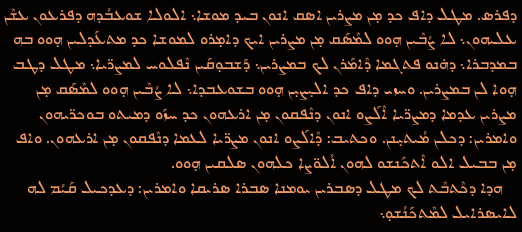ܕܦܪܣ. ܡܛܠ ܕܐܦ ܟܕ ܡ̣ܢ ܡܨܪܝܢ ܐܣܩ ܐܢܘܢ ܒܝܕ ܡܘܫܐ܆ ܐܠܘܠܐ ܫܘܥܒܳܕܗ ܕܦܪܥܘܢ ܥܫܶܢ ܥܠܝܗܘܢ܆ ܠܐ ܨܳܒܶܝܢ ܗ̣ܘܘ ܠܡܶܣܰܩ ܡ̣ܢ ܡܨܪܝܢ ܐܝܟ ܕܐܡ̣ܪܘ ܠܡܘܫܐ ܟܕ ܡܬܥܰܕܠܝܢ ܗ̣ܘܘ ܒܗ ܒܡܕܒܪܐ܆ ܕܗ̇ܢܘ ܦܬܓܡܐ ܕܶܐܡܰܪܢ ܠܟ ܒܡܨܪܝܢ܆ ܕܰܫܒܘ̣ܩܰܝܢ ܢܶܦܠܘܚ ܠܡܨܪ̈ܝܐ܆ ܡܛܠ ܕܛܒ ܗ̣ܘܐ ܠܢ ܒܡܨܪܝܢ. ܘܚܙܝ ܕܐܦ ܟܕ ܐܠܝ̣ܨܝ̣ܢ ܗ̣ܘܘ ܒܫܘܥܒܕܐ܆ ܠܐ ܨܳܒܶܝܢ ܗ̣ܘܘ ܠܡܶܣܰܩ ܡ̣ܢ ܡܨܪܝܢ ܥܕܡܐ ܕܡܨܪ̈ܝܐ ܐܶܠܰܨܘ ܐܢܘܢ ܕܢܶܦܩܘܢ ܡ̣ܢ ܐܪܥܗܘܢ ܟܕ ܚܙܰܘ ܕܡܝܬܘ ܒܘܟܪ̈ܝܗܘܢ ܘܐܡܪܝܢ: ܕܟܠܢ ܡܳܝܬܝ̣ܢܢ. ܘܟܬܝܒ: ܕܶܐܠܰܨܘ ܐܢܘܢ ܡܨܪ̈ܝܐ ܠܥܡܐ ܕܢܶܦܩܘܢ ܡ̣ܢ ܐܪܥܗܘܢ. ܘܐܦ ܡ̣ܢ ܒܒܝܠ ܐܠܘ ܐܶܬܟܰܢܫܘ ܠܗܘܢ ܐܳܠܘ̈ܨܐ ܟܠܗܘܢ ܣܠܩܝܢ ܗ̣ܘܘ.
   ܗܕܐ ܕܟܶܬܒܶܬ ܠܟ ܡܛܠ ܕܣܒܪܝܢ ܝܘܡܢܐ ܣܒܪܐ ܣܪܝܩܐ ܘܐܡܪܝܢ: ܕܥܕܟܝܠ ܩܰܝܳܡ ܠܗ ܠܐܝܣܪܐܝܠ ܠܡܶܬܟܰܢܳܫܘ̣܆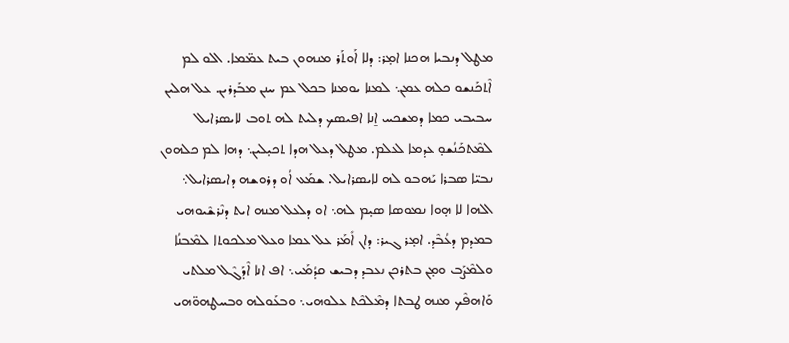ܡܛܠ ܕܢܒܝܐ ܗܟܢܐ ܐܡ̣ܪ: ܕܠܐ ܐܰܘܬܰܪ ܡܢܗܘܢ ܒܝܬ ܥܡ̈ܡܐ. ܐܠܘ ܠܡ ܐܶܬܟܰܢܫܘ ܟܠܗ ܥܡܢ܆ ܠܡܢܐ ܝܘܡܢܐ ܒܟܠ ܥܡ ܚܢܢ ܡܒܰܕܪܝܢ. ܥܠ ܗܠܝܢ ܚܒܝܒܝ ܟܡܐ ܕܡܫܟܚ ܐ̱ܢܐ ܐܦܝܣܟ ܕܠܝܬ ܠܗ ܬܘܒ ܠܐܝܣܪܐܝܠ ܠܡܶܬܟܰܢܳܫܘ̣ ܥܕܡܐ ܠܥܠܡ. ܡܛܠ ܕܥܠ ܗܕܐ ܬܟܝ̣ܠܝܢ܆ ܕܗܐ ܠܡ ܟܠܗܘܢ ܢܒܝ̈ܐ ܣܒܪܐ ܝܰܗܒܘ ܠܗ ܠܐܝܣܪܐܝܠ. ܫܡܰܥ ܐܳܘ ܕܪܘܫܗ ܕܐܝܣܪܐܝܠ܆ ܐܠܗܐ ܠܐ ܗ̣ܘܐ ܢܡܘܣܐ ܣܝ̣ܡ ܠܗ܆ ܐܘ ܕܠܥܠ ܡܢܗ ܐܝܬ ܕܢܶܪܫܶܝܘܗܝ ܒܡܕܡ ܕܥܳܒܶܕ. ܐܡ̣ܪ ܓܝܪ: ܕܐܢ ܐܺܡܰܪ ܥܠ ܥܡܐ ܘܥܠ ܡܠܟܘܬܐ ܠܡܶܒܢܳܐ ܘܠܡܶܨܰܒ ܘܡ̣ܢ ܒܬܪܟܢ ܢܥܒܕ ܕܒܝܫ ܩܕܳܡܰܝ܆ ܐܦ ܐܢܐ ܐܶܕܰܓܶܠ ܡܠܬܝ ܘܰܐܗܦܶܟ ܡܢܗ ܛܒܬܐ ܕܡܶܠܟܶܬ ܥܠܘܗܝ܆ ܘܒܥܰܘܠܗ ܘܒܚܛܗܘ̈ܗܝ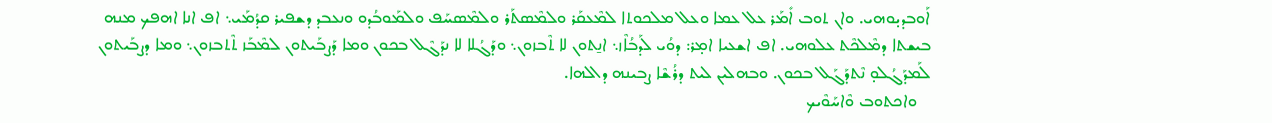ܐܰܘܒܕܝ̣ܘܗܝ. ܘܐܢ ܬܘܒ ܐܺܡܰܪ ܥܠ ܥܡܐ ܘܥܠ ܡܠܟܘܬܐ ܠܡܶܥܩܰܪ ܘܠܡܶܣܬܰܪ ܘܠܡܶܣܚܰܦ ܘܠܡܰܘܒܳܕܘ ܘܢܥܒܕ ܕܫܦܝܪ ܩܕܳܡܰܝ܆ ܐܦ ܐܢܐ ܐܗܦܟ ܡܢܗ ܒܝܫܬܐ ܕܡܶܠܟܶܬ ܥܠܘܗܝ. ܐܦ ܐܫܥܝܐ ܐܡ̣ܪ: ܕܘܳܝ ܠܰܕܒܳܐܶܙ܆ ܐܢ̱ܬܘܢ ܠܐ ܬܶܒܙܘܢ܆ ܘܕܰܓܳܠܐ ܠܐ ܢܕܰܓܶܠ ܒܟܘܢ ܘܡܐ ܕܰܨܒܰܝܬܘܢ ܠܡܶܒܰܙ ܬܶܬܒܙܘܢ܆ ܘܡܐ ܕܨܒܰܝܬܘܢ ܠܰܡܕܰܓܳܠܘ̣ ܢܶܬܕܰܓܰܠ ܒܟܘܢ. ܘܒܗܠܝܢ ܠܝܬ ܕܪܳܫܶܐ ܨܒܝܢܗ ܕܐܠܗܐ.
   ܘܐܟܬܘܒ ܘܶܐܚܰܘܶܝܟ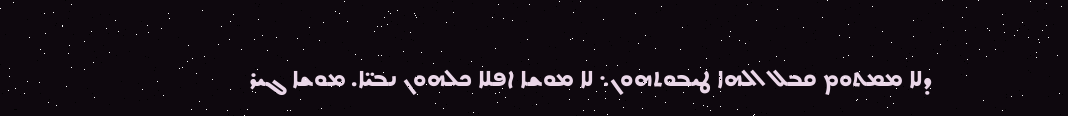ܕܠܐ ܡܡܬܘܡ ܩܒܠ ܐܠܗܐ ܛܝܒܘܬܗܘܢ܆ ܠܐ ܡܘܫܐ ܐܦܠܐ ܟܠܗܘܢ ܢܒܝ̈ܐ. ܡܘܫܐ ܓܝܪ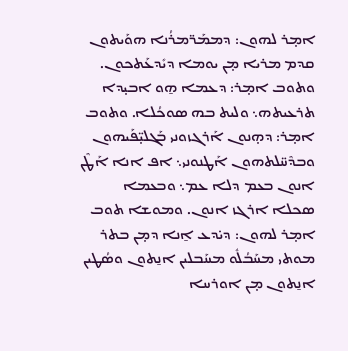ܐܡ̣ܪ ܠܗܘܢ: ܕܡܡܰܪ̈ܡܪܳܢܐ ܗܘܰܝܬܘܢ ܩܕܡ ܡܪܝܐ ܡ̣ܢ ܝܘܡܐ ܕܝܺܕܥܰܬܟܘܢ. ܘܬܘܒ ܐܡ̣ܪ: ܕܥܡܐ ܗ̱ܘ ܐܒܝ̣ܕܐ ܬܪܥܝܬܗ܆ ܘܠܝܬ ܒܗ ܣܘܟܳܠܐ. ܘܬܘܒ ܐܡ̣ܪ: ܕܗ̣ܢܘܢ ܐܰܪܓܙܘܢܝ ܒܰܓܠܝ̣̈ܦܰܝܗܘܢ ܘܒܕܶܚ̈ܠܬܗܘܢ ܐܰܛܢܘܢܝ܆ ܐܦ ܐܢܐ ܐܰܛܶܢ ܐܢܘܢ ܒܥܡ ܕܠܐ ܥܡ܆ ܘܒܥܡܐ ܣܟܠܐ ܐܪܓܙ ܐܢܘܢ. ܘܡܘܫܐ ܬܘܒ ܐܡ̣ܪ ܠܗܘܢ: ܕܝ̇ܕܥ ܐ̱ܢܐ ܕܡ̣ܢ ܒܬܪ ܡܘܬܝ ܡܚܰܒܳܠܽܘ ܡܚܰܒܠܝܢ ܐܢ̱ܬܘܢ ܘܣܳܛܝܢ ܐܢ̱ܬܘܢ ܡ̣ܢ ܐܘܪܚܐ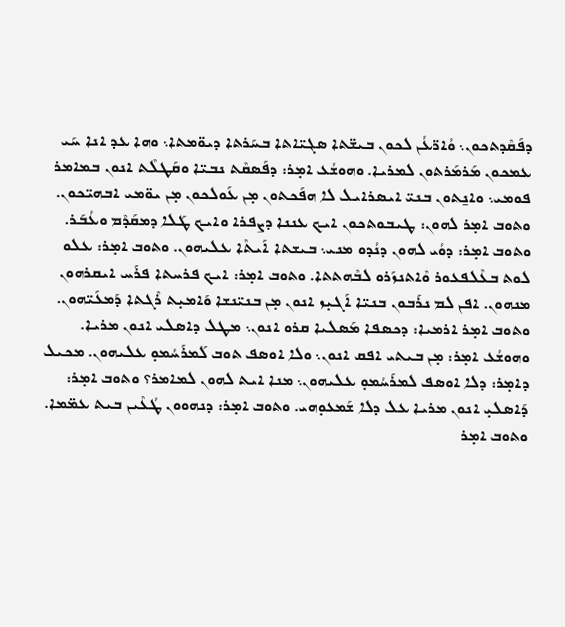ܕܦܰܩܶܕܬܟܘܢ܆ ܘܳܐܪ̈ܥܳܢ ܠܟܘܢ ܒܝܫ̈ܬܐ ܣܓܝ̈ܐܬܐ ܒܚܰܪܬܐ ܕܝܘ̈ܡܬܐ܆ ܘܗܐ ܥܕ ܐܢܐ ܚܰܝ ܥܡܟܘܢ ܡܰܪܡܰܪܬܘܢ ܠܡܪܝܐ. ܘܗܘܫܳܥ ܐܡ̣ܪ: ܕܦܰܣܩܶܬ ܢܒܝ̈ܐ ܘܩܰܛܠܶܬ ܐܢܘܢ ܒܡܐܡܪ ܦܘܡܝ܆ ܘܐܢ̱ܬܘܢ ܒܢܝ̈ ܐܝܣܪܐܝܠ ܠܐ ܗܦܰܟܬܘܢ ܡ̣ܢ ܥܰܘܠܟܘܢ ܡ̣ܢ ܝܘ̈ܡܝ ܐܒܗܝ̈ܟܘܢ. ܘܬܘܒ ܐܡ̣ܪ ܠܗܘܢ: ܛܝܒܘܬܟܘܢ ܐܝܟ ܥܢܢܐ ܕܨܦܪܐ ܘܐܝܟ ܛܰܠܐ ܕܡܩܰܕܶܡ ܘܥܳܒܰܪ. ܘܬܘܒ ܐܡ̣ܪ: ܕܘܳܝ ܠܗܘܢ ܕܢܳܕܘ ܡܢܝ܆ ܒܝܫܬܐ ܐܰܝܬܶܐ ܥܠܝܗܘܢ. ܘܬܘܒ ܐܡ̣ܪ: ܥܠܘ ܠܘܬ ܒܥܶܠܦܥܘܪ ܘܶܐܬܢܙܰܪܘ ܠܒܶܗܬܬܐ. ܘܬܘܒ ܐܡ̣ܪ: ܐܝܟ ܦܪܚܬܐ ܦܪܰܚ ܐܝܩܪܗܘܢ ܡܢܗܘܢ. ܐܦܢ ܠܡ ܢܪܰܒܘܢ ܒܢܝ̈ܐ ܐܰܓܝ̣ܙ ܐܢܘܢ ܡ̣ܢ ܒܢܝ̈ܢܫܐ ܘܰܐܡܝ̣ܬ ܪܶܓܬܐ ܕܰܡܥܰܝ̈ܗܘܢ. ܘܬܘܒ ܐܡ̣ܪ ܐܪܡܝܐ: ܕܟܣܦܐ ܡܰܣܠܝܐ ܩܪܘ ܐܢܘܢ܆ ܡܛܠ ܕܐܣܠܝ ܐܢܘܢ ܡܪܝܐ. ܘܗܘܫܳܥ ܐܡ̣ܪ: ܡ̣ܢ ܒܝܬܝ ܐܦܩ ܐܢܘܢ܆ ܘܠܐ ܐܘܣܦ ܬܘܒ ܠܰܡܪܰܚܳܡܘ̣ ܥܠܝܗܘܢ. ܡܟܝܠ ܕܐܡ̣ܪ: ܕܠܐ ܐܘܣܦ ܠܡܪܰܚܳܡܘ̣ ܥܠܝܗܘܢ܆ ܡܢܐ ܐܝܬ ܠܗܘܢ ܠܡܐܡܪ؟ ܘܬܘܒ ܐܡ̣ܪ: ܕܰܐܣܠܝ̣ ܐܢܘܢ ܡܪܝܐ ܥܠ ܕܠܐ ܫܰܡܥܘ̣ܗܝ. ܘܬܘܒ ܐܡ̣ܪ: ܕܢܗܘܘܢ ܛܳܥܶܝܢ ܒܝܬ ܥܡ̈ܡܐ. ܘܬܘܒ ܐܡ̣ܪ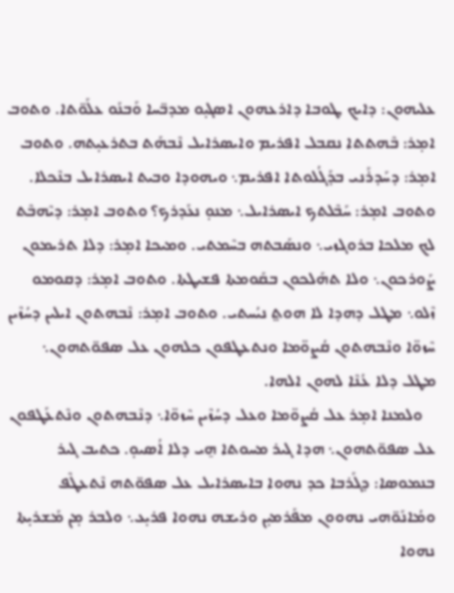ܥܠܝܗܘܢ: ܕܐܝܟ ܛܘܒܐ ܕܐܪܥܗܘܢ ܐܣܓܝ̣ܘ ܡܕܒ̈ܚܐ ܘܰܒܢܰܘ ܥܠܰܘ̈ܬܐ. ܘܬܘܒ ܐܡ̣ܪ: ܒܶܗܬܬܐ ܢܩܒܠ ܐܦܪܝܡ ܘܐܝܣܪܐܝܠ ܢܶܒܗܰܬ ܒܬܪܥܝ̣ܬܗ. ܘܬܘܒ ܐܡ̣ܪ: ܕܚܰܕܪܰܢܝ ܒܕܰܓܳܠܘܬܐ ܐܦܪܝܡ܆ ܘܝܗܘܕܐ ܘܒܝܬ ܐܝܣܪܐܝܠ ܒܢܶܟܠܐ. ܘܬܘܒ ܐܡ̣ܪ: ܚܰܒܶܠܬܟ ܐܝܣܪܐܝܠ܆ ܡܢܘ̣ ܢܥܰܕܪܟ؟ ܘܬܘܒ ܐܡ̣ܪ: ܕܝܶܗܒܶܬ ܠܟ ܡܠܟܐ ܒܪܘܓܙܝ܆ ܘܢܣܰܒܬܗ ܒܚܶܡܬܝ. ܘܡܝܟܐ ܐܡ̣ܪ: ܕܠܐ ܬܪܝܡܘܢ ܨܰܘܪܟܘܢ܆ ܘܠܐ ܬܗܰܠܟܘܢ ܒܩܰܘܡܬܐ ܦܫܝܛܬܐ. ܘܬܘܒ ܐܡ̣ܪ: ܕܩܘܡܘ ܙܶܠܘ܆ ܡܛܠ ܕܗܕܐ ܠܐ ܗܘܬ݀ ܢܝܳܚܬܝ. ܘܬܘܒ ܐܡ̣ܪ: ܢܶܒܗܬܘܢ ܐܝܠܝܢ ܕܚܳܙܶܝܢ ܚܶܙܘ̈ܐ ܘܢܶܒܗܬܘܢ ܩܳܨܘ̈ܡܐ ܘܢܬܥܛܦܘܢ ܟܠܗܘܢ ܥܠ ܣܦܘ̈ܬܗܘܢ܆ ܡܛܠ ܕܠܐ ܥܳܢܶܐ ܠܗܘܢ ܐܠܗܐ.
   ܘܠܡܢܐ ܐܡ̣ܪ ܥܠ ܩܳܨܘ̈ܡܐ ܘܥܠ ܕܚܳܙܶܝܢ ܚܶܙܘ̈ܐ܆ ܕܢܶܒܗܬܘܢ ܘܢܶܬܥܰܛܦܘܢ ܥܠ ܣܦܘ̈ܬܗܘܢ܆ ܗܕܐ ܓܝܪ ܡܚܘܬܐ ܗ̱ܝ ܕܠܐ ܐܳܣܝܘ̣. ܟܬܝܒ ܓܝܪ ܒܢܡܘܣܐ: ܕܓܰܪܒܐ ܟܕ ܢܗܘܐ ܒܐܝܣܪܐܝܠ ܥܠ ܣܦܘ̈ܬܗ ܢܶܬܥܛܶܦ ܘܡܳܐܢܰܘ̈ܗܝ ܢܗܘܘܢ ܡܦܰܪܡܝ̣ܢ ܘܪܝܫܗ ܢܗܘܐ ܦܪܝ̣ܥ܆ ܘܠܒܪ ܡ̣ܢ ܡܰܫܪܝ̣ܬܐ ܢܗܘܐ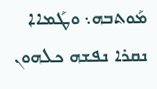ܡܰܘܬܒܗ܆ ܘܛܰܡܐܐ ܢܩܪܐ ܢܦܫܗ ܟܠܗܘܢ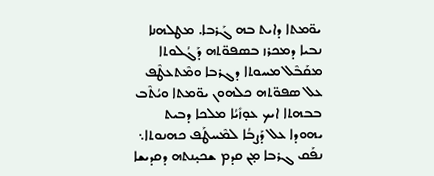ܝܘ̈ܡܬܐ ܕܐܝܬ ܒܗ ܓܰܪܒܐ. ܡܛܠܗܢܐ ܢܒܝܐ ܕܡܟܪܙ ܒܣܦܘ̈ܬܗ ܕܰܓܳܠܘܬܐ ܡܩܰܒܶܠ ܡܚܘܬܐ ܕܓܪܒܐ ܘܡܶܬܥܛܶܦ ܥܠ ܣܦܘ̈ܬܗ ܟܠܗܘܢ ܝܘ̈ܡܬܐ ܘܝܳܬܶܒ ܒܒܗܬܐ ܐܝܟ ܥܘ̣ܙܺܝܳܐ ܡܠܟܐ ܕܒܝܬ ܝܗܘܕܐ ܥܠ ܕܰܨܒܳܐ ܠܡܶܚܛܰܦ ܟܗܢܘܬܐ܆ ܢܦܰܩ ܓܪܒܐ ܡ̣ܢ ܩܕܡ ܫܟܝ̣ܢܬܗ ܕܩܕܝܫܐ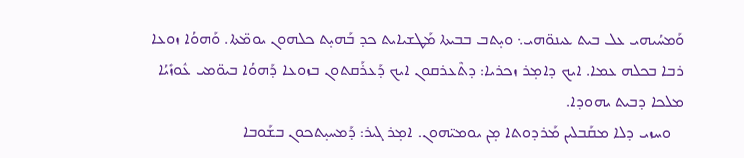ܘܰܡܚܳܝܗܝ ܥܠ ܒܝܬ ܥܝܢܘ̈ܗܝ܆ ܘܝ̣ܬܒ ܒܒܝܬܐ ܡܰܛܫܝܐܝܬ ܟܕ ܒܰܗܝ̣ܬ ܟܠܗܘܢ ܝܘܡ̈ܬܐ. ܘܰܗܘܳܐ ܙܘܥܐ ܪܒܐ ܒܟܠܗ ܥܡܐ. ܐܝܟ ܕܐܡ̣ܪ ܙܟܪܝܐ: ܕܬܶܥܪܩܘܢ ܐܝܟ ܕܰܥܪܰܩܬܘܢ ܒܙܘܥܐ ܕܰܗܘܳܐ ܒܝܘ̈ܡܝ ܥܽܘܙܺܝܳܐ ܡܠܟܐ ܕܒܝܬ ܝܗܘܕܐ.
   ܘܚܙܝ ܕܠܐ ܡܩܰܒܠܝܢ ܡܰܪܕܘܬܐ ܡ̣ܢ ܝܘܡܝ̈ܗܘܢ. ܐܡ̣ܪ ܓܝܪ: ܕܰܡܚܝ̣ܬܟܘܢ ܒܫܰܘܒܐ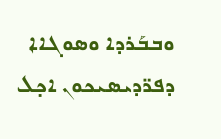ܘܒܒܰܪܕܐ ܘܣܘܓܐܐ ܕܦܪ̈ܕܝܣܝܟܘܢ ܐܟ̣ܠ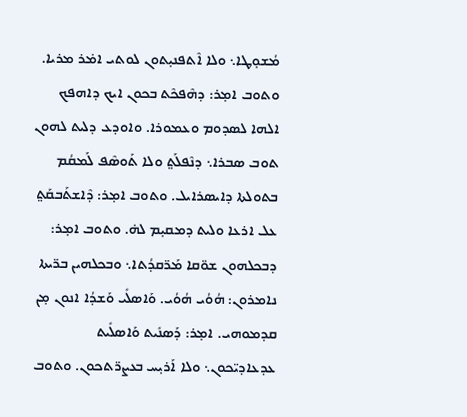ܡܳܫܘ̣ܛܐ܆ ܘܠܐ ܐܶܬܦܢܝ̣ܬܘܢ ܠܘܬܝ ܐܡ̇ܪ ܡܪܝܐ. ܘܬܘܒ ܐܡ̣ܪ: ܕܗܶܦܟܶܬ ܒܟܘܢ ܐܝܟ ܕܐܗܦܟ ܐܠܗܐ ܠܣܕܘܡ ܘܥܡܘܪܐ. ܘܐܘܕܥ ܕܠܝܬ ܠܗܘܢ ܬܘܒ ܣܒܪܐ܆ ܕܢܶܦܠܰܬ݀ ܘܠܐ ܬܰܘܣܶܦ ܠܰܡܩܳܡ ܒܬܘܠܬܐ ܕܐܝܣܪܐܝܠ. ܘܬܘܒ ܐܡ̣ܪ: ܕܶܐܫܬܰܒܩܰܬ݀ ܥܠ ܐܪܥܐ ܘܠܝܬ ܕܡܩܝ̣ܡ ܠܗ̇. ܘܬܘܒ ܐܡ̣ܪ: ܕܒܟܠܗܘܢ ܫܘ̈ܩܐ ܡܰܪ̈ܩܕܳܬܐ܆ ܘܒܟܠܗܝܢ ܒܪ̈ܝܬܐ ܢܐܡܪܘܢ: ܗܳܘܳܝ ܗܳܘܳܝ. ܘܰܐܣܠܺܝ ܘܰܫܕܳܐ ܐܢܘܢ ܡ̣ܢ ܩܕܡܘܗܝ. ܐܡ̣ܪ: ܕܰܣܢܺܝܬ ܘܰܐܣܠܺܝܬ ܥܕܥܐܕܝ̈ܟܘܢ܆ ܘܠܐ ܐܰܪܝ̣ܚ ܒܥܨܪ̈ܬܟܘܢ. ܘܬܘܒ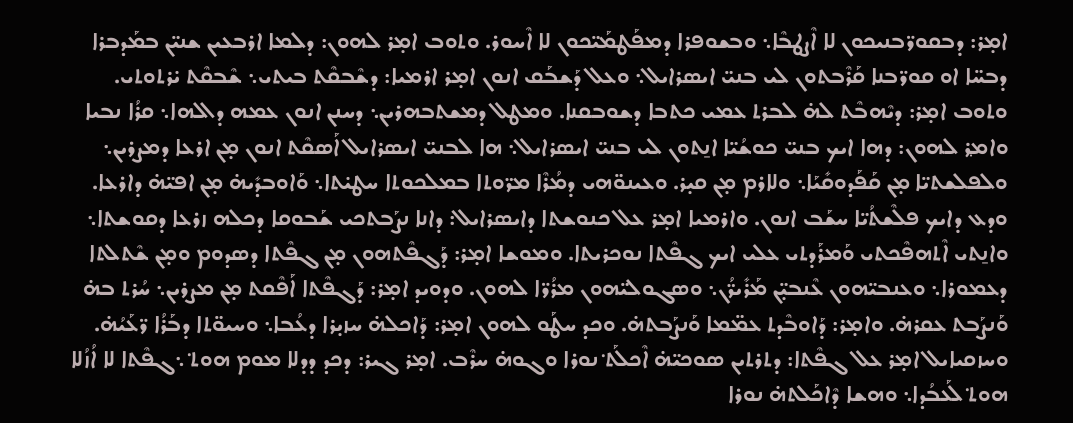ܐܡ̣ܪ: ܕܒܩܘܪ̈ܒܢܝܟܘܢ ܠܐ ܐܶܨܛܒܶܐ܆ ܘܒܫܘܦܪܐ ܕܡܦܰܛܡܰܝ̈ܟܘܢ ܠܐ ܐܶܚܘܪ. ܘܬܘܒ ܐܡ̣ܪ ܠܗܘܢ: ܕܠܡܐ ܐܪܒܥܝܢ ܫܢܝ̈ܢ ܒܡܰܕܒܪܐ ܕܒܚ̈ܐ ܐܘ ܩܘܪ̈ܒܢܐ ܩܰܪܶܒܬܘܢ ܠܝ ܒܢܝ̈ ܐܝܣܪܐܝܠ܆ ܘܥܠ ܕܰܫܒܰܩ ܐܢܘܢ ܐܡ̣ܪ ܐܪܡܝܐ: ܕܫܶܒܩܶܬ ܒܝܬܝ܆ ܫܶܒܩܶܬ ܝ̇ܪܬܘܬܝ. ܘܬܘܒ ܐܡ̣ܪ: ܕܝܶܗܒܶܬ ܠܗ̇ ܠܒܪܬ ܥܡܝ ܟܬܒܐ ܕܫܘܒܩܢܐ. ܘܡܛܠ ܕܡܫܬܒܗܪܝܢ܆ ܕܚܢܢ ܐܢܘܢ ܥܡܗ ܕܐܠܗܐ܆ ܩܪܳܐ ܢܒܝܐ ܘܐܡ݂ܪ ܠܗܘܢ: ܕܗܐ ܐܝܟ ܒܢܝ̈ ܟܘܫܳܝ̈ܐ ܐܢ̱ܬܘܢ ܠܝ ܒܢܝ̈ ܐܝܣܪܐܝܠ܆ ܗܐ ܠܒܢܝ̈ ܐܝܣܪܐܝܠ ܐܰܣܩܶܬ ܐܢܘܢ ܡ̣ܢ ܐܪܥܐ ܕܡܨܪܝܢ܆ ܘܠܦܠܫܬܝ̈ܐ ܡ̣ܢ ܩܰܦܰܕܘܩܺܝܰܐ܆ ܘܠܐܪܡ ܡ̣ܢ ܩܝ̣ܪ. ܘܥܝܢܘ̈ܗܝ ܕܡܳܪܶܐ ܡܪ̈ܘܬܐ ܒܡܠܟܘܬܐ ܚܛܝ̇ܬܐ܆ ܘܰܐܘܒܕܺܝܗ̇ ܡ̣ܢ ܐܦܝ̈ܗ̇ ܕܐܪܥܐ. ܘܕܥ ܕܐܝܟ ܦܠܶܫܬܳܝ̈ܐ ܚܫܰܒ ܐܢܘܢ. ܘܐܪܡܝܐ ܐܡ̣ܪ ܥܠ ܟܢܘܫܬܐ ܕܐܝܣܪܐܝܠ: ܕܐܢܐ ܢܨܰܒܬܟܝ ܫܰܒܘܩܐ ܕܟܠܗ ܙܪܥܐ ܕܩܘܫܬܐ܆ ܘܐܢ̱ܬܝ ܐܶܬܗܦܶܟܬܝ ܘܰܡܪܰܕܬܝ ܥܠܝ ܐܝܟ ܓܦܶܬܐ ܢܘܟܪܝܬܐ. ܘܡܘܫܐ ܐܡ̣ܪ: ܕܰܓܦܶܬܗܘܢ ܡ̣ܢ ܓܦܶܬܐ ܕܣܕܘܡ ܘܡ̣ܢ ܫܶܬܠܬܐ ܕܥܡܘܪܐ܆ ܘܥܢܒܝ̈ܗܘܢ ܥܶܢܒܝ̣̈ܢ ܡܰܪܺܝܪ̈ܳܢ܆ ܘܣܓܘܠܝ̈ܗܘܢ ܡܪܳܪ̈ܐ ܠܗܘܢ. ܘܕܘܝܕ ܐܡ̣ܪ: ܕܰܓܦܶܬܐ ܐܰܦܶܩܬ ܡ̣ܢ ܡܨܪܝܢ܆ ܚܳܪܬ ܒܗ̇ ܘܰܢܨܰܒܬ ܥܩܪܗ̇. ܘܐܡ̣ܪ: ܕܰܐܘܒܶܕܬ ܥܡ̈ܡܐ ܘܰܢܨܰܒܬܗ̇. ܘܟܕ ܚܛܰܘ ܠܗܘܢ ܐܡ̣ܪ: ܕܰܐܟܠܗ̇ ܚܙܝ̣ܪܐ ܕܥܳܒܐ܆ ܘܚܝܘ̈ܬܐ ܕܒܰܪܳܐ ܪ̈ܥܰܝܳܗ̇. ܘܚܙܩܝܐܝܠ ܐܡ̣ܪ ܥܠ ܓܦܶܬܐ: ܕܬܪܬܝܢ ܣܘܟܝ̈ܗ̇ ܐܶܟܠܰܬ݀ ܢܘܪܐ ܘܓܘܗ̇ ܚܪܶܒ. ܐܡ̣ܪ ܓܝܪ: ܕܟܕ ܕܕܠܐ ܡܘܡ ܗܘܬ݀ ܆ܓܦܶܬܐ ܠܐ ܐܳܙܳܠܐ ܗܘܬ݀ ܠܰܥܒܳܕܐ܆ ܘܗܫܐ ܕܶܐܟܰܠܬܗ̇ ܢܘܪܐ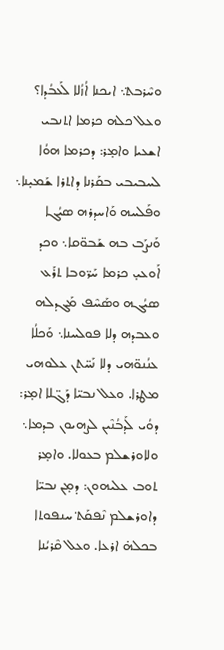ܘܚܶܪܒܬ݀܆ ܐܝܟܢܐ ܐܳܙܳܠܐ ܠܰܥܒܳܕܐ؟ ܘܥܠ ܟܠܗ ܟܪܡܐ ܐܬܢܒܝ ܐܫܥܝܐ ܘܐܡ̣ܪ: ܕܟܪܡܐ ܗܘܳܐ ܠܚܒܝܒܝ ܒܩܰܪܢܐ ܕܐܬܪܐ ܫܰܡܝ̣ܢܐ܆ ܘܦܰܠܚܗ ܘܰܐܚܕܪܗ ܣܝܳܓܐ ܘܰܢܨܰܒ ܒܗ ܫܰܒܘ̈ܩܐ܆ ܘܟܕ ܐܰܘܥܝ̣ ܟܪܡܐ ܚܰܪ̈ܘܒܐ ܬܪܰܥ ܣܝܳܓܗ ܘܣܰܚܶܦ ܡܰܓܕܠܗ ܘܥܒܕܗ ܕܠܐ ܦܘܠܚܢܐ܆ ܘܰܟܠܳܐ ܥܢܳܢܘ̈ܗܝ ܕܠܐ ܢܰܚ̈ܬܢ ܥܠܘܗܝ ܡܛܪܐ. ܘܥܠ ܢܒܝ̈ܐ ܕܰܓ̈ܠܐ ܐܡ̣ܪ: ܕܘܳܝ ܠܰܕܒܳܢܶܝܢ ܠܨܗܝܘܢ ܒܕܡܐ܆ ܘܠܐܘܪܫܠܡ ܒܥܘܠܐ. ܘܐܡ̣ܪ ܬܘܒ ܥܠܝܗܘܢ: ܕܡ̣ܢ ܢܒܝ̈ܐ ܕܐܘܪܫܠܡ ܢܶܦܩܰܬ݀ ܚܢܦܘܬܐ ܒܟܠܗ̇ ܐܪܥܐ. ܘܥܠ ܩܶܪܝܳܢܐ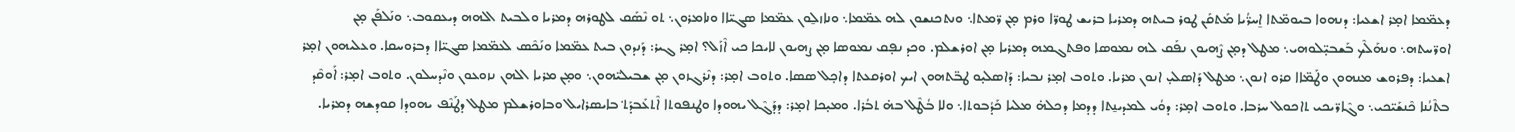ܕܥܡ̈ܡܐ ܐܡ̣ܪ ܐܫܥܝܐ: ܕܢܗܘܐ ܒܝܘܡ̈ܬܐ ܐ̱ܚܪ̈ܳܝܐ ܡܰܬܩܰܢ ܛܘܪ ܒܝܬܗ ܕܡܪܝܐ ܒܪܝܫ ܛܘܪ̈ܐ ܘܪܡ ܡ̣ܢ ܪ̈ܡܬܐ܆ ܘܢܬܟܢܫܘܢ ܠܗ ܥܡ̈ܡܐ܆ ܘܢܐܙܠ̱ܘܢ ܥܡ̈ܡܐ ܣܓܝ̈ܐܐ ܘܢܐܡܪܘܢ܆ ܬܘ ܢܶܣܰܩ ܠܛܘܪܗ ܕܡܪܝܐ ܘܠܒܝܬ ܐܠܗܗ ܕܝܥܩܘܒ܆ ܘܢܰܠܦܰܢ ܡ̣ܢ ܐܘܪ̈ܚܬܗ܆ ܘܢܗܰܠܶܟ ܒܰܫܒܝ̣̈ܠܘܗܝ܆ ܡܛܠ ܕܡ̣ܢ ܨܶܗܝܘܢ ܢܦܰܩ ܠܗ ܢܡܘܣܐ ܘܦܬܓܡܗ ܕܡܪܝܐ ܡ̣ܢ ܐܘܪܫܠܡ. ܘܟܕ ܢܦ̣ܩ ܢܡܘܣܐ ܡ̣ܢ ܨܗܝܘܢ ܠܐܝܟܐ ܟܝ ܐܶܙܰܠ؟ ܐܡ̣ܪ ܓܝܪ: ܕܰܢܕܘܢ ܒܝܬ ܥܡ̈ܡܐ ܘܢܰܟܶܣ ܠܥܡ̈ܡܐ ܣܓܝ̈ܐܐ ܕܒܪܘܚܩܐ. ܘܥܠܝܗܘܢ ܐܡ̣ܪ ܐܫܥܝܐ: ܕܦܪܘܫ ܡܢܗܘܢ ܘܛܰܡ̈ܐܐ ܩܪܘ ܐܢܘܢ܆ ܡܛܠ ܕܰܐܣܠܝ̣ ܐܢܘܢ ܡܪܝܐ. ܘܬܘܒ ܐܡ̣ܪ ܢܒܝܐ: ܕܰܐܣܠܝ̣ܘ ܛܒ̈ܬܗܘܢ ܐܝܟ ܐܘܪܩܥܬܐ ܕܐܟ̣ܠ ܣܣܐ. ܘܬܘܒ ܐܡ̣ܪ: ܕܢܶܪܓܙܘܢ ܡ̣ܢ ܫܒܝܠܝ̈ܗܘܢ܆ ܘܡ̣ܢ ܡܪܝܐ ܐܠܗܢ ܢܙܘܥܘܢ ܘܢܶܕܚܠܘܢ. ܘܬܘܒ ܐܡ̣ܪ: ܐܰܘܩܶܕ ܒܬܶܢܳܢܐ ܟܶܢܫܰܝ̈ܟܝ܆ ܘܓܶܐܪ̈ܝܟܝ ܬܐܟܘܠ ܚܪܒܐ. ܘܬܘܒ ܐܡ̣ܪ: ܕܘܳܝ ܠܡܕܝܢ̱ܬܐ ܕܕܡܐ ܕܟܠܗ̇ ܡܠܝܐ ܟܰܕܳܒܘܬܐ܆ ܘܠܐ ܒܳܛܶܠ ܒܗ̇ ܬܒܳܪܐ. ܘܡܝ̣ܟܐ ܐܡ̣ܪ: ܕܕܰܓܶܠ ܝܗܘܕܐ ܘܛܢܦܘܬܐ ܐܶܬܥܰܒܕܰܬ݀ ܒܐܝܣܪܐܝܠ ܘܒܐܘܪܫܠܡ ܡܛܠ ܕܛܰܢܶܦ ܝܗܘܕܐ ܩܘܕܫܗ ܕܡܪܝܐ.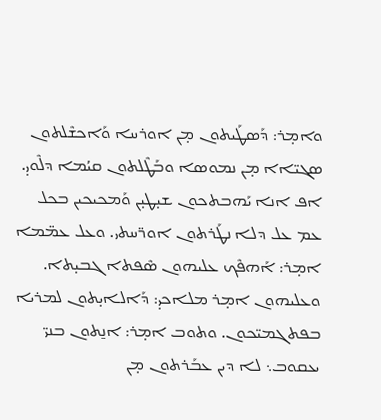ܘܐܡ̣ܪ: ܕܰܣܛܰܝܬܘܢ ܡ̣ܢ ܐܘܪܚܐ ܘܰܐܟܫܶܠܬܘܢ ܣܓܝ̈ܐܐ ܡ̣ܢ ܢܡܘܣܐ ܘܒܰܛܶܠܬܘܢ ܩܝܳܡܐ ܕܠܶܘܝ̣. ܐܦ ܐܢܐ ܝܰܗܒܬܟܘܢ ܫܝ̣ܛܝ̣ܢ ܘܰܡܟܝܟܝܢ ܒܟܠ ܥܡ ܥܠ ܕܠܐ ܢܛܰܪܬܘܢ ܐܘܪ̈ܚܬܝ. ܘܥܠ ܥܡ̈ܡܐ ܐܡ̣ܪ: ܐܰܗܦܶܟ ܥܠܝܗܘܢ ܣܶܦܬܐ ܓܒܝ̣ܬܐ. ܘܥܠܝܗܘܢ ܐܡ̣ܪ ܡܠܐܟܝ̣: ܕܰܐܠܐܝ̣ܬܘܢ ܠܡܪܝܐ ܒܦܬܓܡܝ̈ܟܘܢ. ܘܬܘܒ ܐܡ̣ܪ: ܐܢ̱ܬܘܢ ܒܢܝ̈ ܝܥܩܘܒ܆ ܠܐ ܕܝܢ ܥܒܰܪܬܘܢ ܡ̣ܢ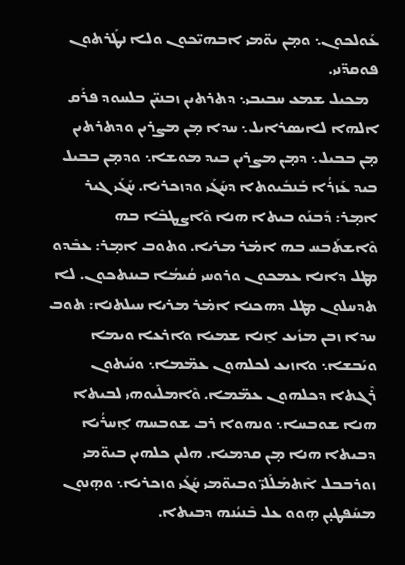ܥܰܘܠܟܘܢ܆ ܘܡ̣ܢ ܝܘ̈ܡܝ ܐܒܗܝ̈ܟܘܢ ܘܠܐ ܢܛܰܪܬܘܢ ܦܘܩܕ̈ܢܝ.
   ܡܟܝܠ ܫܡܥ ܚܒܝܒܝ܆ ܕܬܪܬܝܢ ܙܒܢܝ̈ܢ ܒܠܚܘܕ ܦܪܰܩ ܐܠܗܐ ܠܐܝܣܪܐܝܠ܆ ܚܕܐ ܡ̣ܢ ܡܨܪܝܢ ܘܕܬܪܬܝܢ ܡ̣ܢ ܒܒܝܠ܆ ܕܡ̣ܢ ܡܨܪܝܢ ܒܝܕ ܡܘܫܐ܆ ܘܕܡ̣ܢ ܒܒܝܠ ܒܝܕ ܥܰܙܪܳܐ ܒܰܢܒܺܝܘܬܐ ܕܚܰܓܰܝ ܘܕܙܟܪܝܐ. ܚܰܓܰܝ ܓܝܪ ܐܡ̣ܪ: ܕܰܒܢܰܘ ܒܝܬܐ ܗܢܐ ܘܶܐܨܛܒܶܐ ܒܗ ܘܶܐܫܬܰܒܚ ܒܗ ܐܡ̇ܪ ܡܪܝܐ. ܘܬܘܒ ܐܡ̣ܪ: ܥܒܶܕܘ ܡܛܠ ܕܐܢܐ ܥܡܟܘܢ ܘܪܘܚܝ ܩܳܝܡܳܐ ܒܝܢܬܟܘܢ. ܠܐ ܬܕܚܠܘܢ ܡܛܠ ܕܗܟܢܐ ܐܡ̇ܪ ܡܪܝܐ ܚܝܠܬܢܐ: ܬܘܒ ܚܕܐ ܙܒܢ ܡܙܺܝܥ ܐ̱ܢܐ ܫܡܝܐ ܘܐܪܥܐ ܘܝܡܐ ܘܝܰܒܫܐ܆ ܘܐܙܝܥ ܠܟܠܗܘܢ ܥܡ̈ܡܐ܆ ܘܢܰܝܬܘܢ ܪܶܓܬܐ ܕܟܠܗܘܢ ܥܡ̈ܡܐ. ܘܶܐܡܠܶܝܘܗܝ ܠܒܝܬܐ ܗܢܐ ܫܘܒܚܐ܆ ܘܢܗܘܐ ܪܒ ܫܘܒܚܗ ܐ̱ܚܪܳܝܐ ܕܒܝܬܐ ܗܢܐ ܡ̣ܢ ܩܕܡܝܐ. ܗܠܝܢ ܟܠܗܝܢ ܒܝܘ̈ܡܝ ܙܘܪܒܒܠ ܐܶܬܡܰܠܰܠܝ̈ ܘܒܝܘ̈ܡܝ ܚܰܓܰܝ ܘܙܟܪܝܐ܆ ܘܗ̣ܢܘܢ ܡܚܰܦܛܝ̣ܢ ܗ̣ܘܘ ܥܠ ܒܶܢܝܳܢܗ ܕܒܝܬܐ.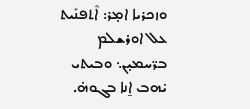ܘܙܟܪܝܐ ܐܡ̣ܪ: ܐܶܬܦܢܺܝܬ ܥܠ ܐܘܪܫܠܡ ܒܪ̈ܚܡܝ̣ܢ܆ ܘܒܝܬܝ ܝ̇ܗܒ ܐ̱ܢܐ ܒܓܘܗ̇.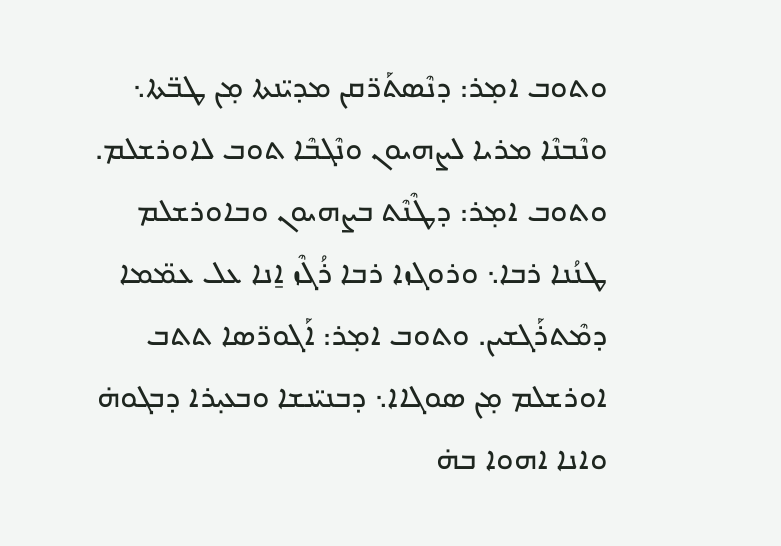ܘܬܘܒ ܐܡ̣ܪ: ܕܢܶܣܬܰܪ̈ܩܢ ܡܕܝ̈ܢܬܐ ܡ̣ܢ ܛܒ̈ܬܐ܆ ܘܢܶܒܢܶܐ ܡܪܝܐ ܠܨܗܝܘܢ ܘܢܶܓܒܶܐ ܬܘܒ ܠܐܘܪܫܠܡ. ܘܬܘܒ ܐܡ̣ܪ: ܕܛܶܢܶܬ ܒܨܗܝܘܢ ܘܒܐܘܪܫܠܡ ܛܢܳܢܐ ܪܒܐ܆ ܘܪܘܓܙܐ ܪܒܐ ܪܳܓܶܙ ܐ̱ܢܐ ܥܠ ܥܡ̈ܡܐ ܕܡܶܬܪܰܓܫܝܢ. ܘܬܘܒ ܐܡ̣ܪ: ܐܰܓܘܪ̈ܣܐ ܬܬܒ ܐܘܪܫܠܡ ܡ̣ܢ ܣܘܓܐܐ܆ ܕܒܢܝ̈ܢܫܐ ܘܒܥܝ̣ܪܐ ܕܒܓܘܗ̇ ܘܐܢܐ ܐܗܘܐ ܒܗ̇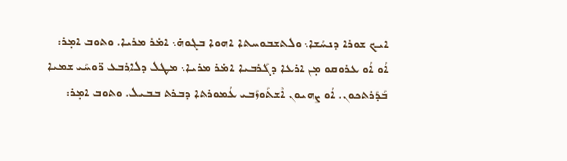ܐܝܟ ܫܘܪܐ ܕܢܚܳܫܐ܆ ܘܠܬܫܒܘܚܬܐ ܐܗܘܐ ܒܓܘܗ̇܆ ܐܡ̇ܪ ܡܪܝܐ. ܘܬܘܒ ܐܡ̣ܪ: ܐܳܘ ܐܳܘ ܥܪܘܩܘ ܡ̣ܢ ܐܪܥܐ ܕܓܰܪܒܝܐ ܐܡ̇ܪ ܡܪܝܐ܆ ܡܛܠ ܕܠܐܪܒܥ ܪ̈ܘܚܰܝ ܫܡܝܐ ܒܰܕܰܪܬܟܘܢ. ܐܳܘ ܨܗܝܘܢ ܐܶܫܬܰܘܙܰܒܝ ܥܳܡܘܪܬܐ ܕܒܪܬ ܒܒܝܠ. ܘܬܘܒ ܐܡ̣ܪ: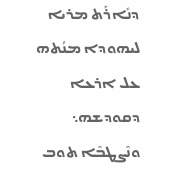ܕܢܺܐܪܰܬ ܡܪܝܐ ܠܝܗܘܕܐ ܡܢܳܬܗ ܥܠ ܐܪܥܐ ܕܩܘܕܫܗ܆ ܘܢܶܨܛܒܶܐ ܬܘܒ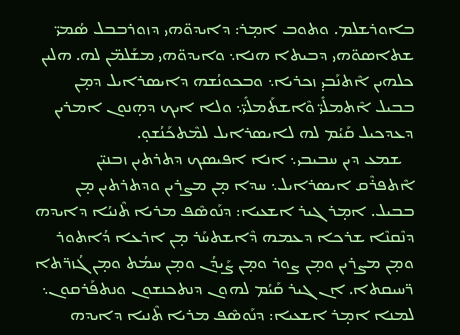ܒܐܘܪܫܠܡ. ܘܬܘܒ ܐܡ̣ܪ: ܕܐܝܕܘ̈ܗܝ ܕܙܘܪܒܒܠ ܣܳܡܝ̈ ܫܬܐܣܘ̈ܗܝ ܕܒܝܬܐ ܗܢܐ܆ ܘܐܝܕܘ̈ܗܝ ܡܫܰܠܡ̈ܢ ܠܗ. ܗܠܝܢ ܟܠܗܝܢ ܐܶܬܢܰܒܝ̣ ܙܟܪܝܐ܆ ܘܒܟܘܢܳܫܗ ܕܐܝܣܪܐܝܠ ܕܡ̣ܢ ܒܒܝܠ ܐܶܬܡܠܺܝ̈ ܘܶܐܫܬܰܡܠܺܝ̈܆ ܘܠܐ ܐܝܟ ܕܗ̣ܢܘܢ ܐܡܪܝܢ ܕܥܕܟܝܠ ܩܰܝܳܡ ܠܗ ܠܐܝܣܪܐܝܠ ܠܡܶܬܟܰܢܳܫܘ̣.
   ܫܡܥ ܕܝܢ ܚܒܝܒܝ܆ ܐܢܐ ܐܦܝܣܟ ܕܬܪܬܝܢ ܙܒܢܝ̈ܢ ܐܶܬܦܪܶܩ ܐܝܣܪܐܝܠ܆ ܚܕܐ ܡ̣ܢ ܡܨܪܝܢ ܘܕܬܪܬܝܢ ܡ̣ܢ ܒܒܝܠ. ܐܡ̣ܪ ܓܝܪ ܐܫܥܝܐ: ܕܢܰܘܣܶܦ ܡܪܝܐ ܬܶܢܝܳܐ ܕܐܝܕܗ ܕܢܶܩܢܶܐ ܫܪܟܐ ܕܥܡܗ ܕܶܐܫܬܚܰܪ ܡ̣ܢ ܐܪܥܐ ܕܳܐܬܘܪ ܘܡ̣ܢ ܡܨܪܝܢ ܘܡ̣ܢ ܨܘܪ ܘܡ̣ܢ ܨܰܝܕܳܢ ܘܡ̣ܢ ܚܡܳܬ ܘܡ̣ܢ ܓܳܙܪ̈ܬܐ ܪ̈ܚܝܩܬܐ. ܐܢ ܓܝܪ ܩܰܝܳܡ ܠܗܘܢ ܕܢܬܟܢܫܘܢ ܘܢܬܦܰܪܩܘܢ܆ ܠܡܢܐ ܐܡ̣ܪ ܐܫܥܝܐ: ܕܢܰܘܣܶܦ ܡܪܝܐ ܬܶܢܝܐ ܕܐܝܕܗ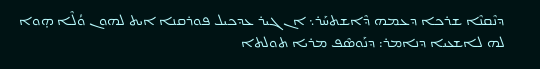ܕܢܶܩܢܶܐ ܫܪܟܐ ܕܥܡܗ ܕܶܐܫܬܚܰܪ܆ ܐܢ ܓܝܪ ܥܕܟܝܠ ܦܘܪܩܢܐ ܐܝܬ ܠܗܘܢ ܘܳܠܶܐ ܗ̣ܘܐ ܠܗ ܠܐܫܥܝܐ ܕܢܐܡܪ: ܕܢܰܘܣܶܦ ܡܪܝܐ ܬܘܠܬܐ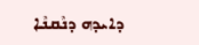ܕܐܝܕܗ ܕܢܶܩܢܶܐ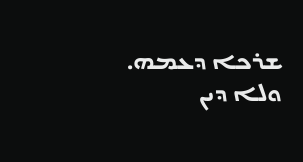ܫܪܟܐ ܕܥܡܗ. ܘܠܐ ܕܝܢ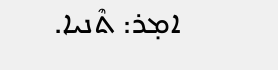ܐܡ̣ܪ: ܬܶܢܝܐ.